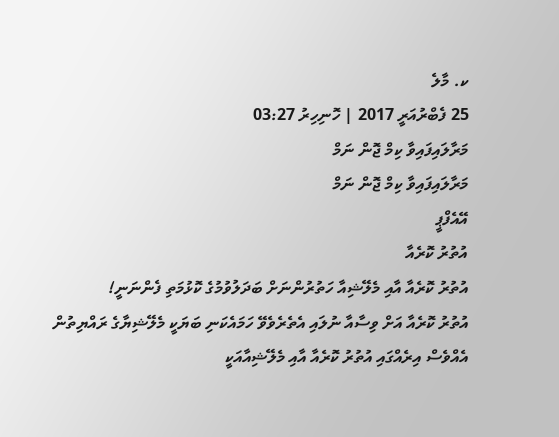ކ. މާލެ
25 ފެބްރުއަރީ 2017 | ހޮނިހިރު 03:27
މަރާލައިފައިވާ ކިމް ޖޮން ނަމް
މަރާލައިފައިވާ ކިމް ޖޮން ނަމް
އޭއެފްޕީ
އުތުރު ކޮރެއާ
އުތުރު ކޮރެއާ އާއި މެލޭޝިއާ ހަތުރުންނަށް ބަދަލުވުމުގެ ކޮޅުމަތި ފެންނަނީ!
އުތުރު ކޮރެއާ އަށް ވިސާއާ ނުލައި އެތެރެވެވޭ ހަމައެކަނި ބަޔަކީ މެލޭޝިޔާގެ ރައްޔިތުން
އެއްވެސް އިރެއްގައި އުތުރު ކޮރެއާ އާއި މެލޭޝިއާއަކީ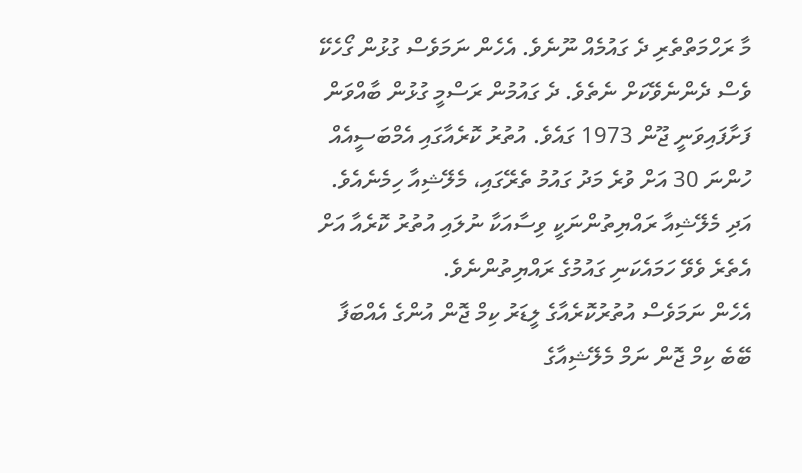މާ ރަހްމަތްތެރި ދެ ގައުމެއް ނޫނެވެ. އެހެން ނަމަވެސް ގުޅުން ގޯހެކޭ ވެސް ދެންނެވޭކަށް ނެތެވެ. ދެ ގައުމުން ރަސްމީ ގުޅުން ބާއްވަން ފަށާފައިވަނީ ޖޫން 1973 ގައެވެ. އުތުރު ކޮރެއާގައި އެމްބަސީއެއް ހުންނަ 30 އަށް ވުރެ މަދު ގައުމު ތެރޭގައި، މެލޭޝިއާ ހިމެނެއެވެ. އަދި މެލޭޝިއާ ރައްޔިތުންނަކީ ވިސާއަކާ ނުލައި އުތުރު ކޮރެއާ އަށް އެތެރެ ވެވޭ ހަމައެކަނި ގައުމުގެ ރައްޔިތުންނެވެ.
އެހެން ނަމަވެސް އުތުރުކޮރެއާގެ ލީޑަރު ކިމް ޖޮން އުންގެ އެއްބަފާ ބޭބެ ކިމް ޖޮން ނަމް މެލޭޝިއާގެ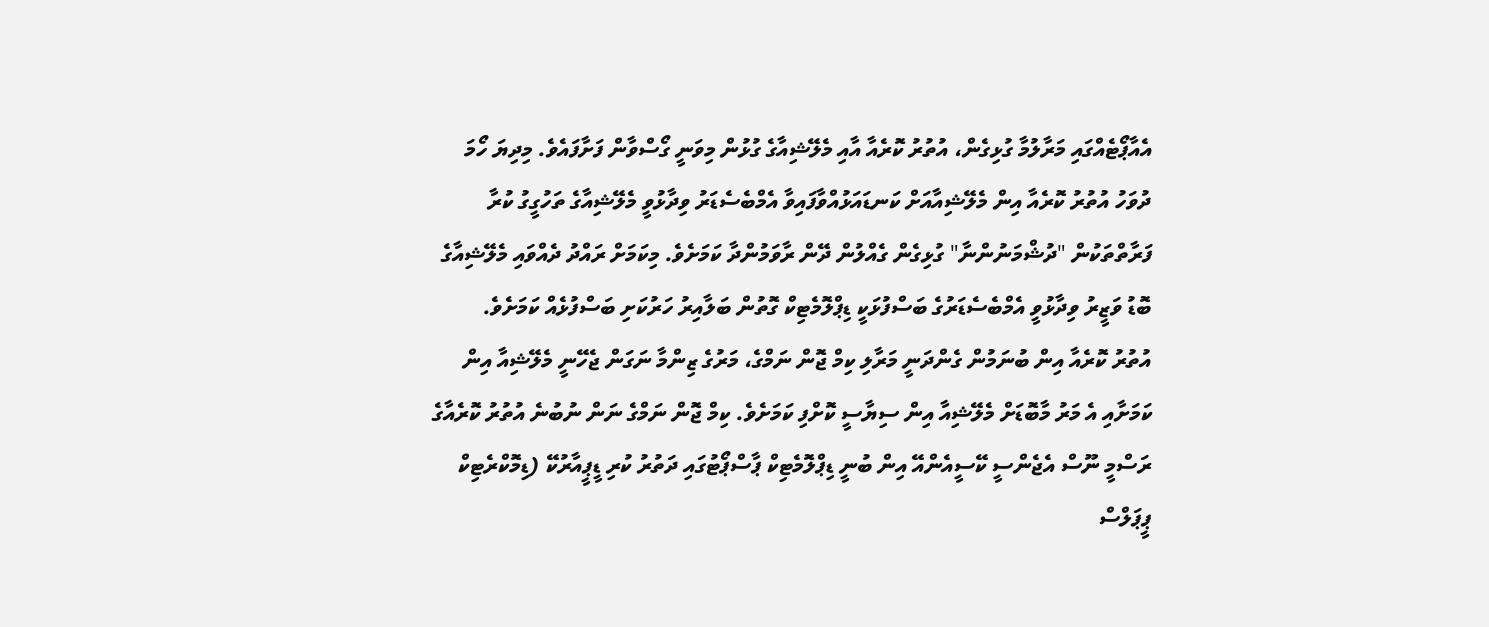އެއާޕޯޓެއްގައި މަރާލުމާ ގުޅިގެން، އުތުރު ކޮރެއާ އާއި މެލޭޝިއާގެ ގުޅުން މިވަނީ ގޯސްވާން ފަށާފައެވެ. މިދިޔަ ހޯމަ ދުވަހު އުތުރު ކޮރެއާ އިން މެލޭޝިއާއަށް ކަނޑައަޅުއްވާފައިވާ އެމްބެސެޑަރު ވިދާޅުވީ މެލޭޝިއާގެ ތަހުގީގު ކުރާ ފަރާތްތަކުން "ދުޝްމަނުންނާ" ގުޅިގެން ގެއްލުން ދޭން ރާވަމުންދާ ކަމަށެވެ. މިކަމަށް ރައްދު ދެއްވައި މެލޭޝިއާގެ ބޮޑު ވަޒީރު ވިދާޅުވީ އެމްބެސެޑަރުގެ ބަސްފުޅަކީ ޑިޕްލޮމެޓިކް ގޮތުން ބަލާއިރު ހަރުކަށި ބަސްފުޅެއް ކަމަށެވެ.
އުތުރު ކޮރެއާ އިން ބުނަމުން ގެންދަނީ މަރާލި ކިމް ޖޮން ނަމްގެ، މަރުގެ ޒިންމާ ނަގަން ޖެހޭނީ މެލޭޝިއާ އިން ކަމަށާއި އެ މަރު މާބޮޑަށް މެލޭޝިއާ އިން ސިޔާސީ ކޮށްފި ކަމަށެވެ. ކިމް ޖޮން ނަމްގެ ނަން ނުބުނެ އުތުރު ކޮރެއާގެ ރަސްމީ ނޫސް އެޖެންސީ ކޭސީއެންއޭ އިން ބުނީ ޑިޕްލޮމެޓިކް ޕާސްޕޯޓުގައި ދަތުރު ކުރި ޑީޕީއާރުކޭ (ޑިމޮކްރެޓިކް ޕީޕަލްސް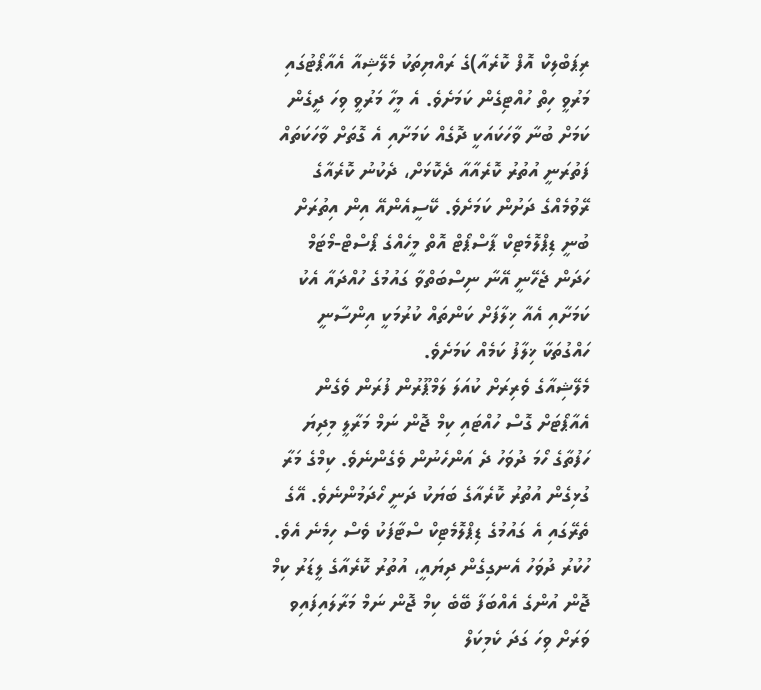ރިޕަބްލިކް އޮފް ކޮރެއާ)ގެ ރައްޔިތަކު މެލޭޝިއާ އެއާޕޯޓުގައި މަރުވީ ހިތް ހުއްޓިގެން ކަމަށެވެ. އެ މީހާ މަރުވީ ވިހަ ދީގެން ކަމަށް ބުނާ ވާހަކައަކީ ދޮގެއް ކަމަށާއި އެ ގޮތަށް ވާހަކަތައް ފަތުރަނީ އުތުރު ކޮރެއާއާ ދެކޮޅަށް، ދެކުނު ކޮރެއާގެ ރޭވުމެއްގެ ދަށުން ކަމަށެވެ. ކޭސީއެންއޭ އިން އިތުރަށް ބުނީ ޑިޕްލޮމެޓިކް ޕާސްޕޯޓް އޮތް މީހެއްގެ ޕޯސްޓް-މޯޓަމް ހަދަން ޖެހޭނީ އޭނާ ނިސްބަތްވާ ގައުމުގެ ހުއްދައާ އެކު ކަމަށާއި އެއާ ޚިލާފަށް ކަންތައް ކުރުމަކީ އިންސާނީ ހައްގުތަކާ ޚިލާފު ކަމެއް ކަމަށެވެ.
މެލޭޝިއާގެ ވެރިރަށް ކުއަލަ ލަމްޕޫރުން ފުރަން ވެގެން އެއާޕޯޓަށް ގޮސް ހުއްޓައި ކިމް ޖޮން ނަމް މަރާލީ މިދިޔަ ހަފުތާގެ ހޯމަ ދުވަހު ދެ އަންހެނުން ވެގެންނެވެ. ކިމްގެ މަރާ ގުޅިގެން އުތުރު ކޮރެއާގެ ބަޔަކު ދަނީ ހޯދަމުންނެވެ. އޭގެ ތެރޭގައި އެ ގައުމުގެ ޑިޕްލޮމެޓިކް ސްޓާފަކު ވެސް ހިމެނެ އެވެ. ހުކުރު ދުވަހު އެނގިގެން ދިޔައީ، އުތުރު ކޮރެއާގެ ލީޑަރު ކިމް ޖޮން އުންގެ އެއްބަފާ ބޭބެ ކިމް ޖޮން ނަމް މަރާލައިފައިވ ވަރަށް ވިހަ ގަދަ ކެމިކަލް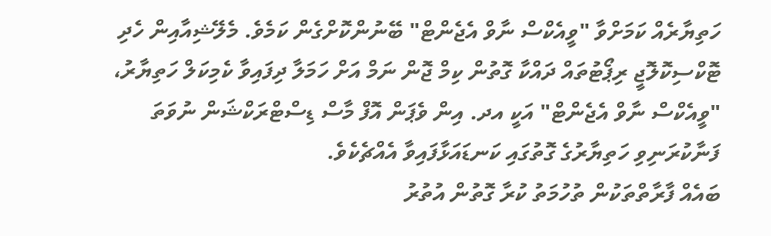ހަތިޔާރެއް ކަމަށްވާ "ވީއެކްސް ނާވް އެޖެންޓް" ބޭނުންކޮށްގެން ކަމެވެ. މެލޭޝިއާއިން ހެދި ޓޮކްސިކޮލޮޖީ ރިޕޯޓުތައް ދައްކާ ގޮތުން ކިމް ޖޮން ނަމް އަށް ހަމަލާ ދިފައިވާ ކެމިކަލް ހަތިޔާރު، "ވީއެކްސް ނާވް އެޖެންޓް" އަކީ އދ. އިން ވެޕަން އޮފް މާސް ޑިސްޓްރަކްޝަން ނުވަތަ ފަނާކުރަނިވި ހަތިޔާރުގެ ގޮތުގައި ކަނޑައަޅާފައިވާ އެއްޗެކެވެ.
ބައެއް ފާރާތްތަކުން ތުހުމަތު ކުރާ ގޮތުން އުތުރު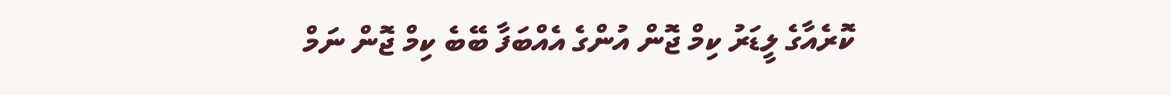ކޮރެއާގެ ލީޑަރު ކިމް ޖޮން އުންގެ އެއްބަފާ ބޭބެ ކިމް ޖޮން ނަމް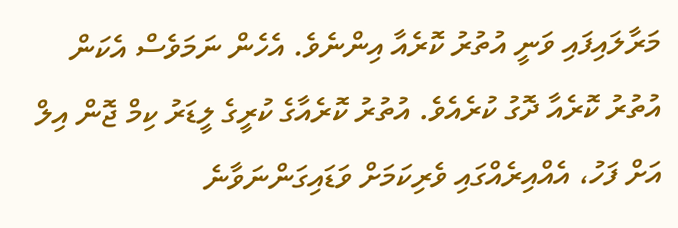މަރާލައިފައި ވަނީ އުތުރު ކޮރެއާ އިންނެވެ. އެހެން ނަމަވެސް އެކަން އުތުރު ކޮރެއާ ދޮގު ކުރެއެވެ. އުތުރު ކޮރެއާގެ ކުރީގެ ލީޑަރު ކިމް ޖޮން އިލް އަށް ފަހު، އެއްއިރެއްގައި ވެރިކަމަށް ވަޑައިގަންނަވާނެ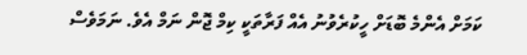ކަމަށް އެންމެ ބޮޑަށް ހީކުރެވުނު އެއް ފަރާތަކީ ކިމް ޖޮން ނަމް އެވެ. ނަމަވެސް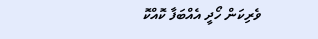ވެރިކަން ހޯދީ އެއްބަފާ ކޮއްކޮ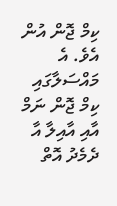ކިމް ޖޮން އުން އެވެ. އެ މައްސަލާގައި ކިމް ޖޮން ނަމް އާއި އާއިލާ އާ ދެމެދު އޮތް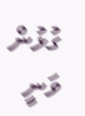ގުޅުން ވަނީ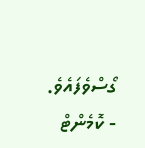ގޯސްވެފައެވެ.
- ކޮމެންޓް